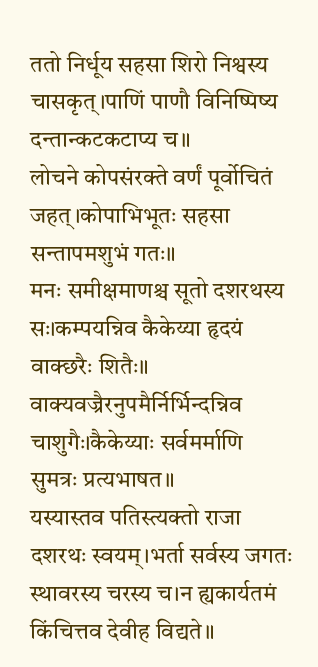ततो निर्धूय सहसा शिरो निश्वस्य चासकृत्।पाणिं पाणौ विनिष्पिष्य दन्तान्कटकटाप्य च॥
लोचने कोपसंरक्ते वर्णं पूर्वोचितं जहत्।कोपाभिभूतः सहसा सन्तापमशुभं गतः॥
मनः समीक्षमाणश्च सूतो दशरथस्य सः।कम्पयन्निव कैकेय्या हृदयं वाक्छरैः शितैः॥
वाक्यवज्रैरनुपमैर्निर्भिन्दन्निव चाशुगैः।कैकेय्याः सर्वमर्माणि सुमत्रः प्रत्यभाषत॥
यस्यास्तव पतिस्त्यक्तो राजा दशरथः स्वयम्।भर्ता सर्वस्य जगतः स्थावरस्य चरस्य च।न ह्यकार्यतमं किंचित्तव देवीह विद्यते॥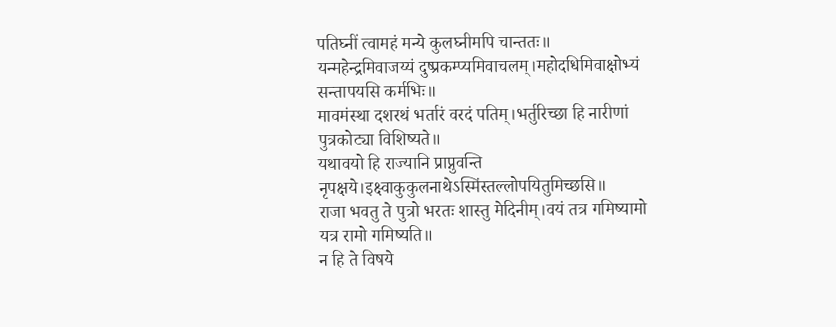पतिघ्नीं त्वामहं मन्ये कुलघ्नीमपि चान्ततः॥
यन्महेन्द्रमिवाजय्यं दुष्प्रकम्प्यमिवाचलम्।महोदधिमिवाक्षोभ्यं सन्तापयसि कर्मभिः॥
मावमंस्था दशरथं भर्तारं वरदं पतिम्।भर्तुरिच्छा हि नारीणां पुत्रकोट्या विशिष्यते॥
यथावयो हि राज्यानि प्राप्नुवन्ति नृपक्षये।इक्ष्वाकुकुलनाथेऽस्मिंस्तल्लोपयितुमिच्छसि॥
राजा भवतु ते पुत्रो भरतः शास्तु मेदिनीम्।वयं तत्र गमिष्यामो यत्र रामो गमिष्यति॥
न हि ते विषये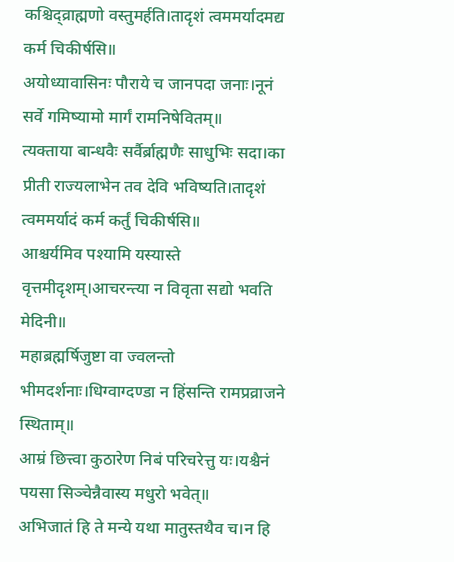कश्चिद्व्राह्मणो वस्तुमर्हति।तादृशं त्वममर्यादमद्य कर्म चिकीर्षसि॥
अयोध्यावासिनः पौराये च जानपदा जनाः।नूनं सर्वे गमिष्यामो मार्गं रामनिषेवितम्॥
त्यक्ताया बान्धवैः सर्वैर्ब्राह्मणैः साधुभिः सदा।का प्रीती राज्यलाभेन तव देवि भविष्यति।तादृशं त्वममर्यादं कर्म कर्तुं चिकीर्षसि॥
आश्चर्यमिव पश्यामि यस्यास्ते वृत्तमीदृशम्।आचरन्त्या न विवृता सद्यो भवति मेदिनी॥
महाब्रह्मर्षिजुष्टा वा ज्वलन्तो भीमदर्शनाः।धिग्वाग्दण्डा न हिंसन्ति रामप्रव्राजने स्थिताम्॥
आम्रं छित्त्वा कुठारेण निबं परिचरेत्तु यः।यश्चैनं पयसा सिञ्चेन्नैवास्य मधुरो भवेत्॥
अभिजातं हि ते मन्ये यथा मातुस्तथैव च।न हि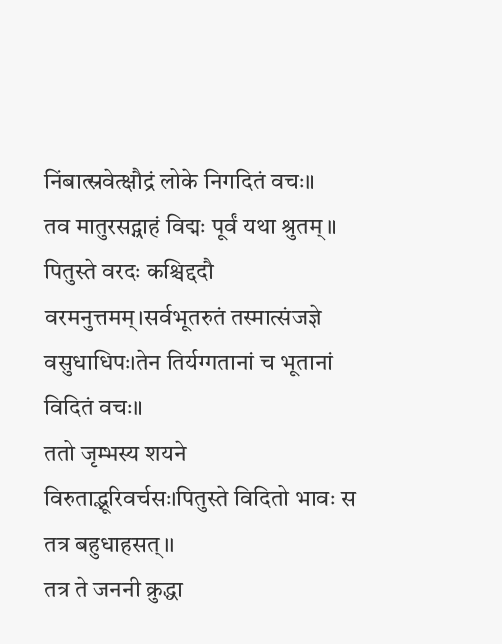निंबात्स्रवेत्क्षौद्रं लोके निगदितं वचः॥
तव मातुरसद्ग्राहं विद्मः पूर्वं यथा श्रुतम्॥
पितुस्ते वरदः कश्चिद्ददौ वरमनुत्तमम्।सर्वभूतरुतं तस्मात्संजज्ञे वसुधाधिपः।तेन तिर्यग्गतानां च भूतानां विदितं वचः॥
ततो जृम्भस्य शयने विरुताद्भूरिवर्चसः।पितुस्ते विदितो भावः स तत्र बहुधाहसत्।।
तत्र ते जननी क्रुद्धा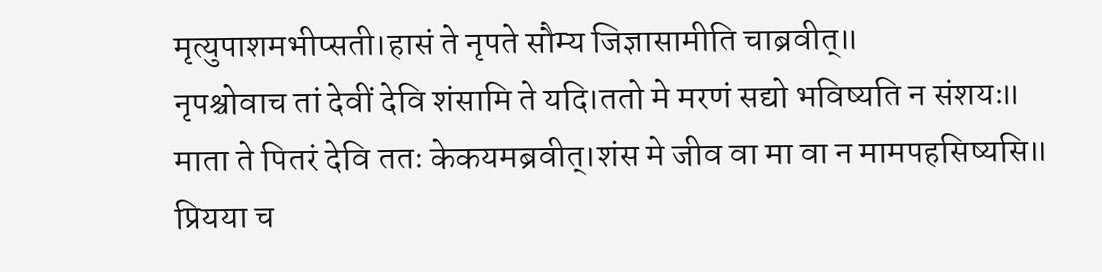मृत्युपाशमभीप्सती।हासं ते नृपते सौम्य जिज्ञासामीति चाब्रवीत्॥
नृपश्चोवाच तां देवीं देवि शंसामि ते यदि।ततो मे मरणं सद्यो भविष्यति न संशयः॥
माता ते पितरं देवि ततः केकयमब्रवीत्।शंस मे जीव वा मा वा न मामपहसिष्यसि॥
प्रियया च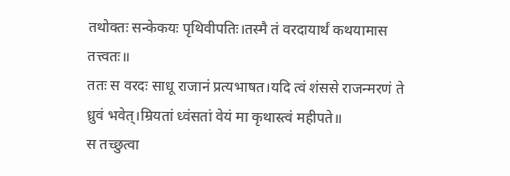तथोक्तः सन्केकयः पृथिवीपतिः।तस्मै तं वरदायार्थं कथयामास तत्त्वतः॥
ततः स वरदः साधू राजानं प्रत्यभाषत।यदि त्वं शंससे राजन्मरणं ते ध्रुवं भवेत्।म्रियतां ध्वंसतां वेयं मा कृथास्त्वं महीपते॥
स तच्छुत्वा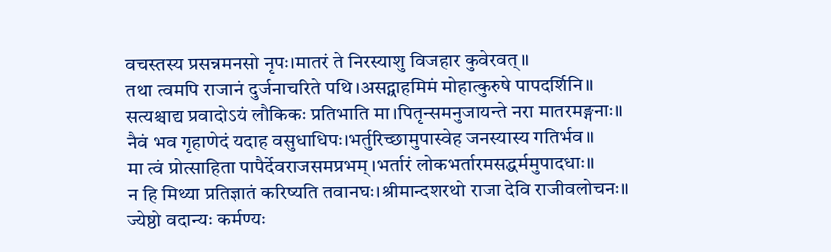वचस्तस्य प्रसन्नमनसो नृपः।मातरं ते निरस्याशु विजहार कुवेरवत्॥
तथा त्वमपि राजानं दुर्जनाचरिते पथि।असद्ग्राहमिमं मोहात्कुरुषे पापदर्शिनि॥
सत्यश्चाद्य प्रवादोऽयं लौकिकः प्रतिभाति मा।पितृन्समनुजायन्ते नरा मातरमङ्गनाः॥
नैवं भव गृहाणेदं यदाह वसुधाधिपः।भर्तुरिच्छामुपास्वेह जनस्यास्य गतिर्भव॥
मा त्वं प्रोत्साहिता पापैर्देवराजसमप्रभम्।भर्तारं लोकभर्तारमसद्धर्ममुपादधाः॥
न हि मिथ्या प्रतिज्ञातं करिष्यति तवानघः।श्रीमान्दशरथो राजा देवि राजीवलोचनः॥
ज्येष्ठो वदान्यः कर्मण्यः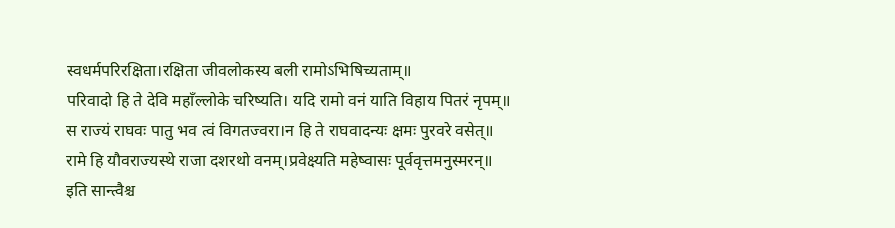स्वधर्मपरिरक्षिता।रक्षिता जीवलोकस्य बली रामोऽभिषिच्यताम्॥
परिवादो हि ते देवि महाँल्लोके चरिष्यति। यदि रामो वनं याति विहाय पितरं नृपम्॥
स राज्यं राघवः पातु भव त्वं विगतज्वरा।न हि ते राघवादन्यः क्षमः पुरवरे वसेत्॥
रामे हि यौवराज्यस्थे राजा दशरथो वनम्।प्रवेक्ष्यति महेष्वासः पूर्ववृत्तमनुस्मरन्॥
इति सान्त्वैश्च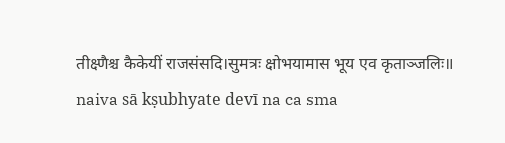तीक्ष्णैश्च कैकेयीं राजसंसदि।सुमत्रः क्षोभयामास भूय एव कृताञ्जलिः॥
naiva sā kṣubhyate devī na ca sma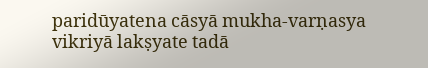paridūyatena cāsyā mukha-varṇasya vikriyā lakṣyate tadā